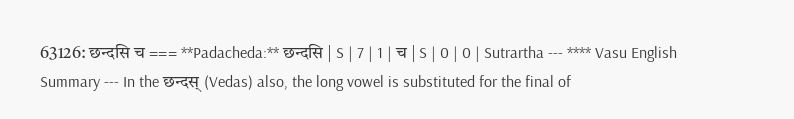63126: छन्दसि च === **Padacheda:** छन्दसि | S | 7 | 1 | च | S | 0 | 0 | Sutrartha --- **** Vasu English Summary --- In the छन्दस् (Vedas) also, the long vowel is substituted for the final of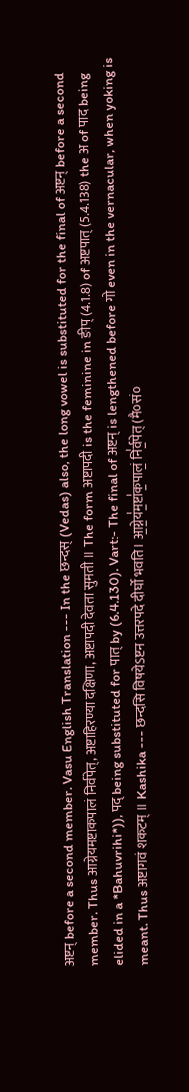अष्टन् before a second member. Vasu English Translation --- In the छन्दस् (Vedas) also, the long vowel is substituted for the final of अष्टन् before a second member. Thus आग्नेयमष्टाकपालं निर्वपेत्, अष्टाहिरण्या दक्षिणा, अष्टापदी देवता सुमती ॥ The form अष्टापदी is the feminine in ङीप् (4.1.8) of अष्टपात् (5.4.138) the अ of पाद being elided in a *Bahuvrihi*)), पद् being substituted for पात् by (6.4.130). Vart:- The final of अष्टन् is lengthened before गो even in the vernacular, when yoking is meant. Thus अष्टागवं शकटम् ॥ Kashika --- छन्दसि विषयेऽष्टन उत्तरपदे दीर्घो भवति। आ॒ग्ने॒य॑म॒ष्टा॑क॒पालं॒ नि॑र्व॒पेत् (मै०सं०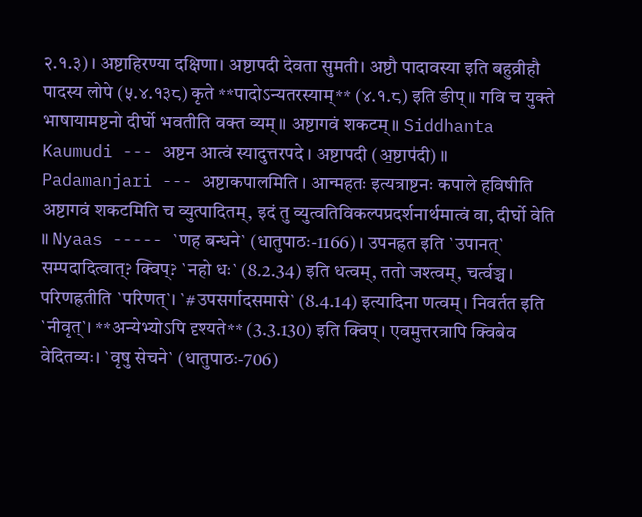२.१.३)। अष्टाहिरण्या दक्षिणा। अष्टापदी देवता सुमती। अष्टौ पादावस्या इति बहुव्रीहौ पादस्य लोपे (५.४.१३८) कृते **पादोऽन्यतरस्याम्** (४.१.८) इति ङीप्॥ गवि च युक्ते भाषायामष्टनो दीर्घो भवतीति वक्त व्यम्॥ अष्टागवं शकटम्॥ Siddhanta Kaumudi --- अष्टन आत्वं स्यादुत्तरपदे । अष्टापदी (अ॒ष्टाप॑दी) ॥ Padamanjari --- अष्टाकपालमिति । आन्महतः इत्यत्राष्टनः कपाले हविषीति अष्टागवं शकटमिति च व्युत्पादितम्, इदं तु व्युत्वतिविकल्पप्रदर्शनार्थमात्वं वा, दीर्घो वेति ॥ Nyaas ----- `णह बन्धने` (धातुपाठः-1166)। उपनह्रत इति `उपानत्` सम्पदादित्वात्? क्विप्? `नहो धः` (8.2.34) इति धत्वम्, ततो जश्त्वम्, चर्त्वञ्च। परिणह्रतीति `परिणत्`। `#उपसर्गादसमासे` (8.4.14) इत्यादिना णत्वम्। निवर्तत इति `नीवृत्`। **अन्येभ्योऽपि दृश्यते** (3.3.130) इति क्विप्। एवमुत्तरत्रापि क्विबेव वेदितव्यः। `वृषु सेचने` (धातुपाठः-706)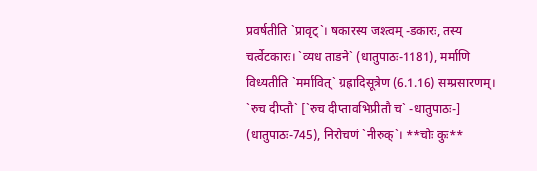प्रवर्षतीति `प्रावृट्`। षकारस्य जश्त्वम् -डकारः, तस्य चर्त्वेटकारः। `व्यध ताडने` (धातुपाठः-1181), मर्माणि विध्यतीति `मर्मावित्` ग्रह्रादिसूत्रेण (6.1.16) सम्प्रसारणम्। `रुच दीप्तौ` [`रुच दीप्तावभिप्रीतौ च` -धातुपाठः-] (धातुपाठः-745), निरोचणं `नीरुक्`। **चोः कुः**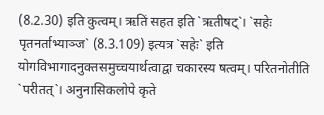(8.2.30) इति कुत्वम्। ऋतिं सहत इति `ऋतीषट्`। `सहेः पृतनर्ताभ्याञ्ज` (8.3.109) इत्यत्र `सहेः` इति योगविभागादनुक्तसमुच्चयार्थत्वाद्वा चकारस्य षत्वम्। परितनोतीति `परीतत्`। अनुनासिकलोपे कृते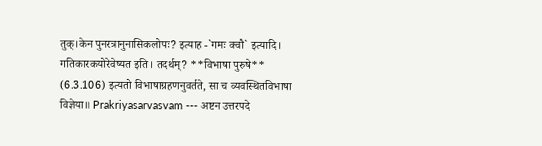तुक्।केन पुनरत्रानुनासिकलोपः? इत्याह -`गमः क्वौ` इत्यादि। गतिकारकयोरेवेष्यत इति। तदर्थम्? **विभाषा पुरुषे** (6.3.106) इत्यतो विभाषाग्रहणनुवर्तते, सा च व्यवस्थितविभाषा विज्ञेया॥ Prakriyasarvasvam --- अष्टन उत्तरपदे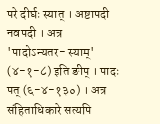परे दीर्घः स्यात् । अष्टापदी नवपदी । अत्र 'पादोऽन्यतर- स्याम्' (४-१-८) इति ङीप् । पादः पत् (६-४-१३०) । अत्र संहिताधिकारे सत्यपि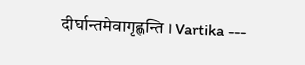दीर्घान्तमेवागृह्णन्ति । Vartika ---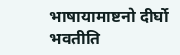भाषायामाष्टनो दीर्घो भवतीति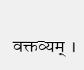वक्तव्यम् ।